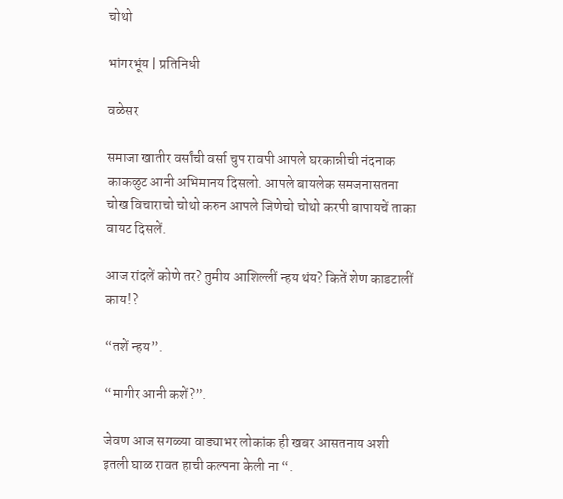चोथो

भांगरभूंय | प्रतिनिधी

वळेसर

समाजा खातीर वर्सांची वर्सा चुप रावपी आपले घरकान्नीची नंदनाक काकळुट आनी अभिमानय दिसलो. आपले बायलेक समजनासतना चोख विचाराचो चोथो करुन आपले जिणेचो चोथो करपी बापायचें ताका वायट दिसलें.

आज रांदलें कोणे तर? तुमीय आशिल्लीं न्हय थंय? कितें शेण काडटालीं काय!?

“तशें न्हय”.

“मागीर आनी कशें?”.

जेवण आज सगळ्या वाड्याभर लोकांक ही खबर आसतनाय अशी इतली घाळ रावत हाची कल्पना केली ना “.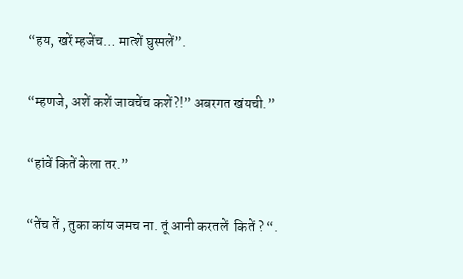“हय, खरें म्हजेंच… मात्शें घुस्पलें”.

“म्हणजे, अशें कशें जावचेंच कशें?!” अबरगत खंयची.”

“हांवें कितें केला तर.”

“तेंच तें , तुका कांय जमच ना. तूं आनी करतलें  कितें ? “.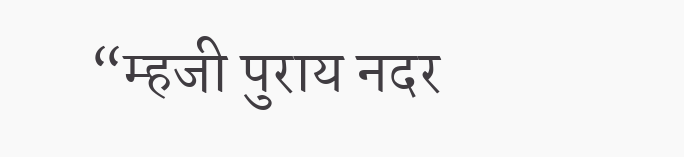“म्हजी पुराय नदर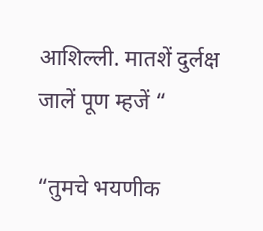आशिल्ली. मातशें दुर्लक्ष जालें पूण म्हजें “

“तुमचे भयणीक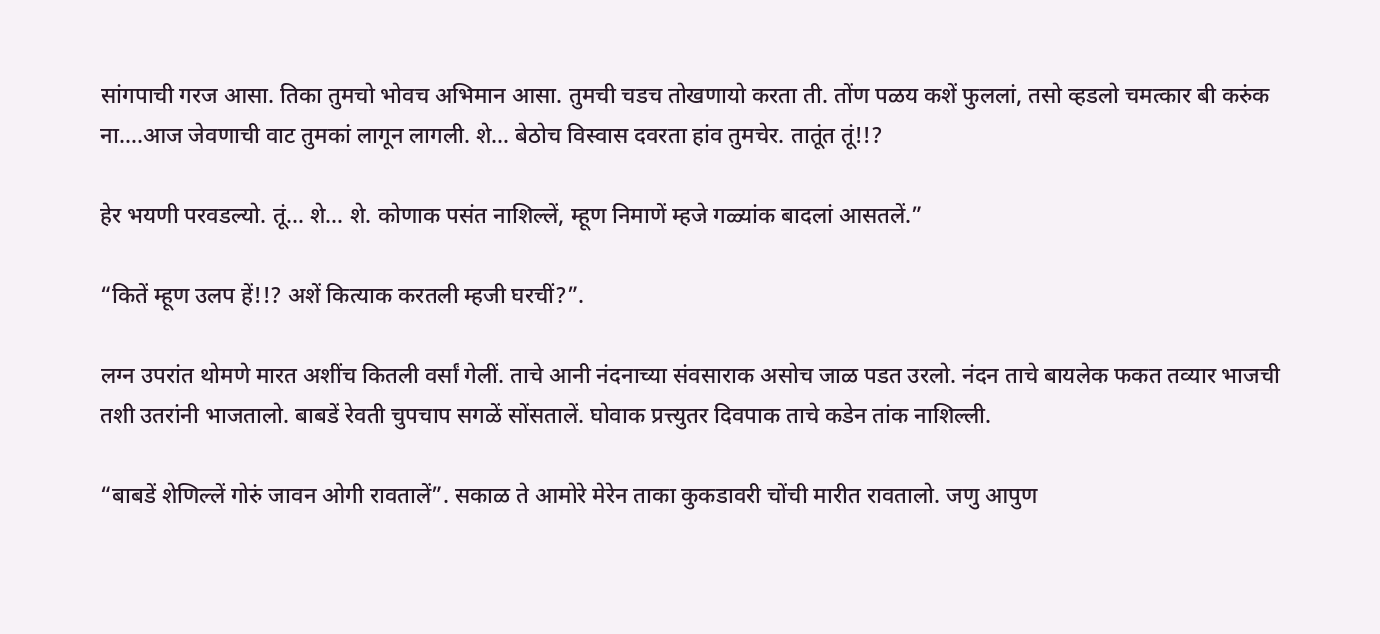सांगपाची गरज आसा. तिका तुमचो भोवच अभिमान आसा. तुमची चडच तोखणायो करता ती. तोंण पळय कशें फुललां, तसो व्हडलो चमत्कार बी करुंक ना….आज जेवणाची वाट तुमकां लागून लागली. शे… बेठोच विस्वास दवरता हांव तुमचेर. तातूंत तूं!!?

हेर भयणी परवडल्यो. तूं… शे… शे. कोणाक पसंत नाशिल्लें, म्हूण निमाणें म्हजे गळ्यांक बादलां आसतलें.”

“कितें म्हूण उलप हें!!? अशें कित्याक करतली म्हजी घरचीं?”.

लग्न उपरांत थोमणे मारत अशींच कितली वर्सां गेलीं. ताचे आनी नंदनाच्या संवसाराक असोच जाळ पडत उरलो. नंदन ताचे बायलेक फकत तव्यार भाजची तशी उतरांनी भाजतालो. बाबडें रेवती चुपचाप सगळें सोंसतालें. घोवाक प्रत्त्युतर दिवपाक ताचे कडेन तांक नाशिल्ली.

“बाबडें शेणिल्लें गोरुं जावन ओगी रावतालें”. सकाळ ते आमोरे मेरेन ताका कुकडावरी चोंची मारीत रावतालो. जणु आपुण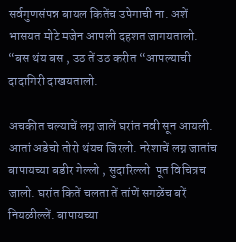सर्वगुणसंपन्न बायल कितेंच उपेगाची ना. अशें भासयत मोटे मजेन आपली दहशत जागयतालो. “बस थंय बस , उठ तें उठ करीत “आपल्याची दादागिरी दाखयतालो.

अचकीत चल्याचें लग्न जालें घरांत नवी सून आयली. आतां अडेचो तोरो थंयच जिरलो. नरेशाचें लग्न जातांच  बापायच्या बडीर गेल्लो , सुदारिल्लो  पूत विचित्रच जालो. घरांत कितें चलता तें तांणें सगळेंच बरें नियळील्लें. बापायच्या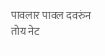पावलार पावल दवरुंन तोय नेट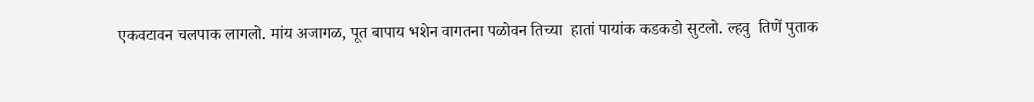एकवटावन चलपाक लागलो. मांय अजागळ, पूत बापाय भशेन वागतना पळोवन तिच्या  हातां पायांक कडकडो सुटलो. ल्हवु  तिणें पुताक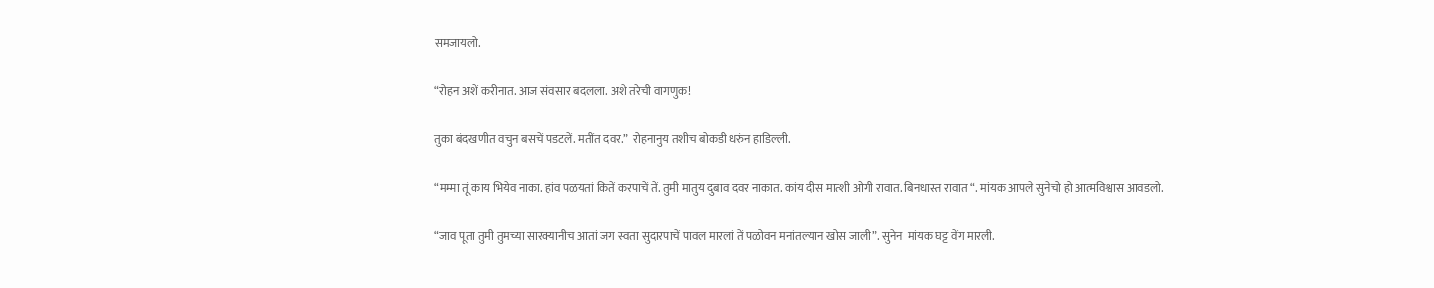समजायलो.

“रोहन अशें करीनात. आज संवसार बदलला. अशे तरेची वागणुक!

तुका बंदखणीत वचुन बसचें पडटलें. मतींत दवर.”  रोहनानुय तशीच बोकडी धरुंन हाडिल्ली.

“मम्मा तूं काय भियेव नाका. हांव पळयतां कितें करपाचें तें. तुमी मातुय दुबाव दवर नाकात. कांय दीस मात्शी ओगी रावात. बिनधास्त रावात “. मांयक आपले सुनेचो हो आत्मविश्वास आवडलो.

“जाव पूता तुमी तुमच्या सारक्यानीच आतां जग स्वता सुदारपाचें पावल मारलां तें पळोवन मनांतल्यान खोस जाली”. सुनेन  मांयक घट्ट वेंग मारली.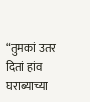“तुमकां उतर दितां हांव घराब्याच्या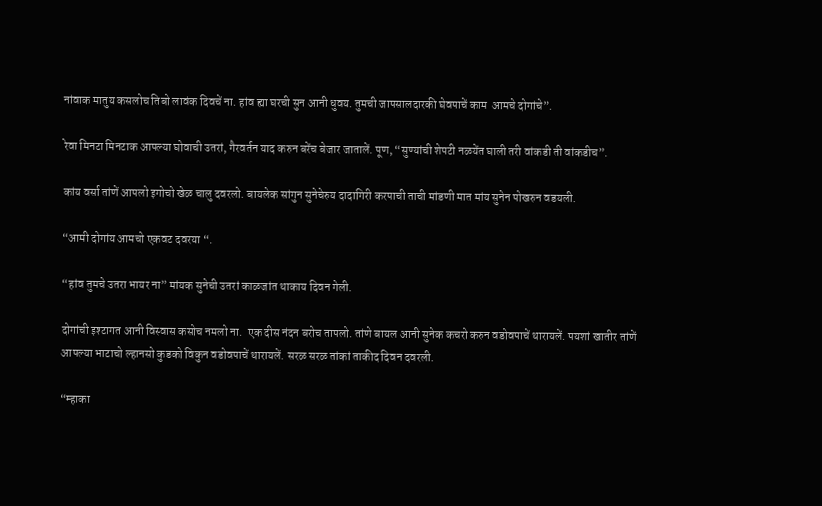नांवाक मातुय कसलोच तिबो लावंक दिवचें ना. हांव ह्या घरची सुन आनी धुवय. तुमची जापसालदारकी घेवपाचें काम  आमचे दोगांचे”.

रेवा मिनटा मिनटाक आपल्या घोवाची उतरां, गैरवर्तन याद करुन बरेंच बेजार जातालें. पूण, “सुण्यांची शेपटी नळयेंत घाली तरी वांकडी ती वांकडीच”.

कांय वर्सा तांणें आपलो इगोचो खेळ चालु दवरलो. बायलेक सांगुन सुनेचेरुय दादागिरी करपाची ताची मांडणी मात मांय सुनेन पोखरुन वडयली.

“आमी दोगांय आमचो एकवट दवरया “.

“हांव तुमचे उतरा भायर ना” मांयक सुनेची उतरां काळजांत थाकाय दिवन गेली.

दोगांची इश्टागत आनी विस्वास कसोच नमलो ना.  एक दीस नंदन बरोच तापलो. तांणे बायल आनी सुनेक कचरो करुन वडोवपाचें थारायलें. पयशां खातीर तांणें आपल्या भाटाचो ल्हानसो कुडको विकुन वडोवपाचें थारायलें. सरळ सरळ तांकां ताकीद दिवन दवरली.

“म्हाका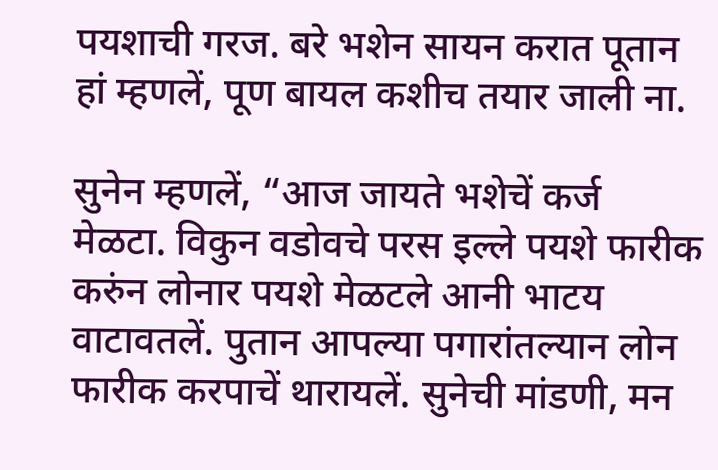पयशाची गरज. बरे भशेन सायन करात पूतान हां म्हणलें, पूण बायल कशीच तयार जाली ना.

सुनेन म्हणलें, “आज जायते भशेचें कर्ज मेळटा. विकुन वडोवचे परस इल्ले पयशे फारीक करुंन लोनार पयशे मेळटले आनी भाटय वाटावतलें. पुतान आपल्या पगारांतल्यान लोन फारीक करपाचें थारायलें. सुनेची मांडणी, मन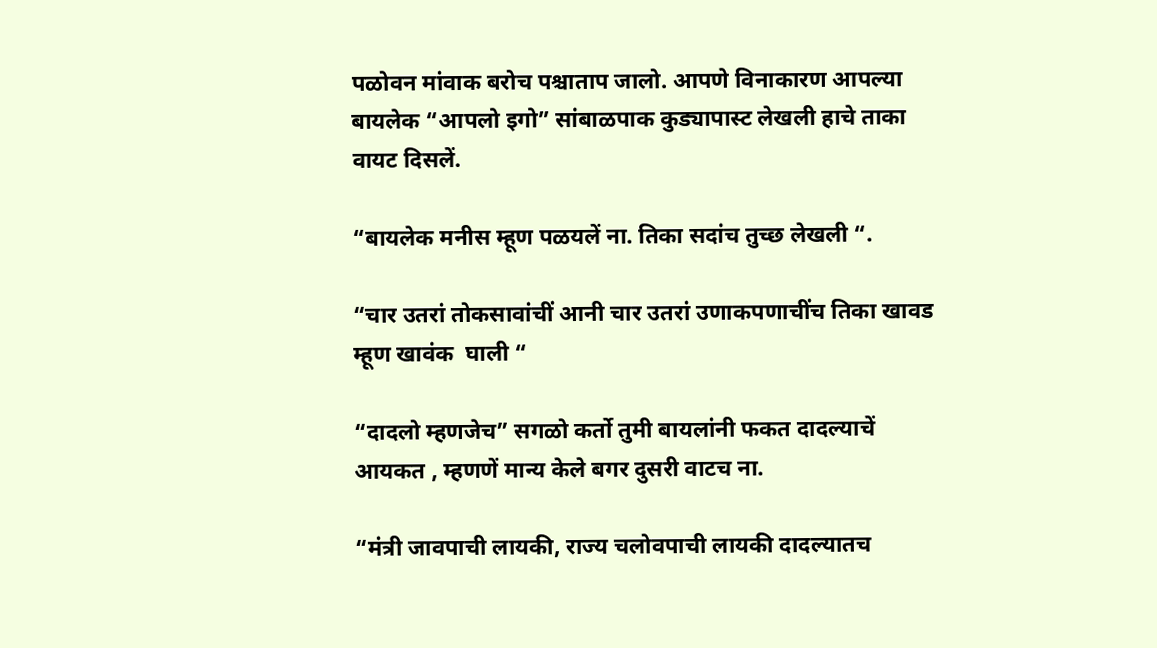पळोवन मांवाक बरोच पश्चाताप जालो. आपणे विनाकारण आपल्या बायलेक “आपलो इगो” सांबाळपाक कुड्यापास्ट लेखली हाचे ताका वायट दिसलें.

“बायलेक मनीस म्हूण पळयलें ना. तिका सदांच तुच्छ लेखली “.

“चार उतरां तोकसावांचीं आनी चार उतरां उणाकपणाचींच तिका खावड म्हूण खावंक  घाली “

“दादलो म्हणजेच” सगळो कर्तो तुमी बायलांनी फकत दादल्याचें आयकत , म्हणणें मान्य केले बगर दुसरी वाटच ना.

“मंत्री जावपाची लायकी, राज्य चलोवपाची लायकी दादल्यातच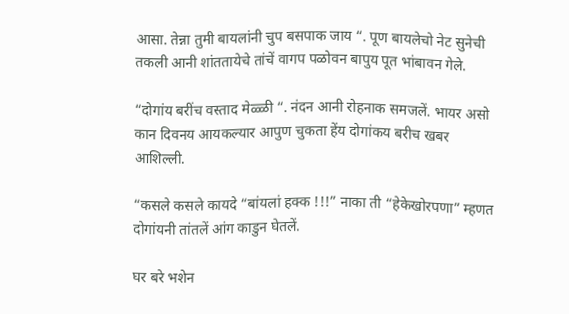आसा. तेन्ना तुमी बायलांनी चुप बसपाक जाय “. पूण बायलेचो नेट सुनेची तकली आनी शांततायेचे तांचें वागप पळोवन बापुय पूत भांबावन गेले.

“दोगांय बरींच वस्ताद मेळ्ळी “. नंदन आनी रोहनाक समजलें. भायर असो कान दिवनय आयकल्यार आपुण चुकता हेंय दोगांकय बरीच खबर आशिल्ली.

“कसले कसले कायदे “बांयलां हक्क !!!” नाका ती “हेकेखोरपणा” म्हणत दोगांयनी तांतलें आंग काडुन घेतलें.

घर बरे भशेन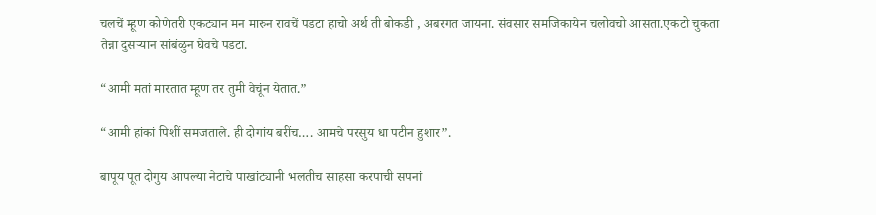चलचें म्हूण कोणेतरी एकट्यान मन मारुन रावचें पडटा हाचो अर्थ ती बोकडी , अबरगत जायना. संवसार समजिकायेन चलोवचो आसता.एकटो चुकता तेन्ना दुसऱ्यान सांबंळुन घेवचे पडटा.

“आमी मतां मारतात म्हूण तर तुमी वेचूंन येतात.”

“आमी हांकां पिशीं समजताले. ही दोगांय बरींच…. आमचे परसुय धा पटीन हुशार”.

बापूय पूत दोगुय आपल्या नेटाचे पाखांट्यानी भलतीच साहसा करपाची सपनां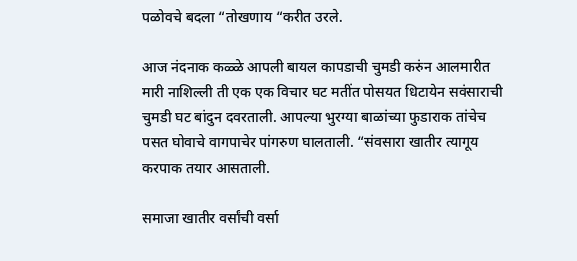पळोवचे बदला “तोखणाय “करीत उरले.

आज नंदनाक कळ्ळे आपली बायल कापडाची चुमडी करुंन आलमारीत मारी नाशिल्ली ती एक एक विचार घट मतींत पोसयत धिटायेन सवंसाराची चुमडी घट बांदुन दवरताली. आपल्या भुरग्या बाळांच्या फुडाराक तांचेच पसत घोवाचे वागपाचेर पांगरुण घालताली. “संवसारा खातीर त्यागूय करपाक तयार आसताली.

समाजा खातीर वर्सांची वर्सा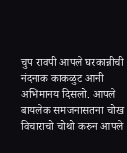चुप रावपी आपले घरकान्नीची नंदनाक काकळुट आनी अभिमानय दिसलो. आपले बायलेक समजनासतना चोख विचाराचो चोथो करुन आपले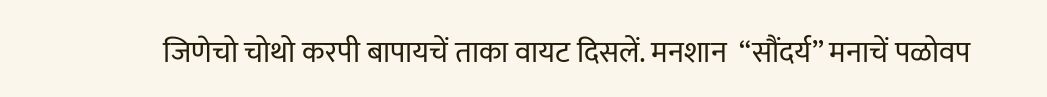जिणेचो चोथो करपी बापायचें ताका वायट दिसलें. मनशान  “सौंदर्य” मनाचें पळोवप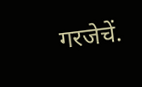गरजेचें.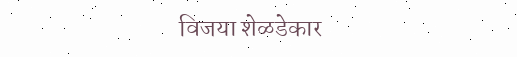विजया शेळडेकार